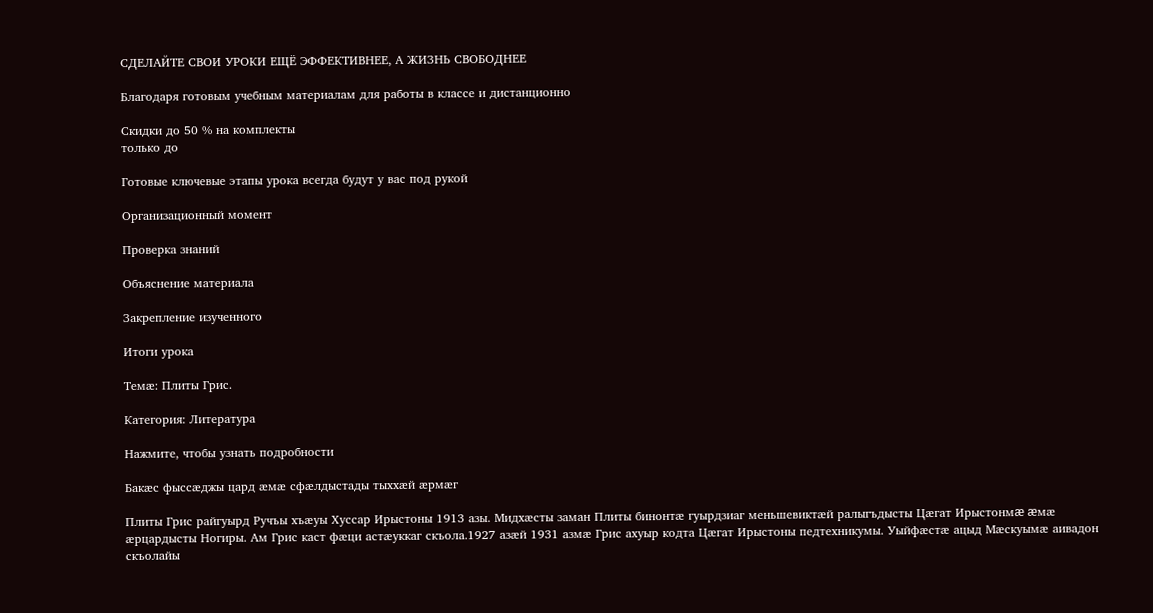СДЕЛАЙТЕ СВОИ УРОКИ ЕЩЁ ЭФФЕКТИВНЕЕ, А ЖИЗНЬ СВОБОДНЕЕ

Благодаря готовым учебным материалам для работы в классе и дистанционно

Скидки до 50 % на комплекты
только до

Готовые ключевые этапы урока всегда будут у вас под рукой

Организационный момент

Проверка знаний

Объяснение материала

Закрепление изученного

Итоги урока

Темæ: Плиты Грис.

Категория: Литература

Нажмите, чтобы узнать подробности

Бакæс фыссæджы цард æмæ сфæлдыстады тыххæй æрмæг

Плиты Грис райгуырд Ручъы хъæуы Хуссар Ирыстоны 1913 азы. Мидхæсты заман Плиты бинонтæ гуырдзиаг меньшевиктæй ралыгъдысты Цæгат Ирыстонмæ æмæ æрцардысты Ногиры. Ам Грис каст фæци астæуккаг скъола.1927 азæй 1931 азмæ Грис ахуыр кодта Цæгат Ирыстоны педтехникумы. Уыйфæстæ ацыд Мæскуымæ аивадон скъолайы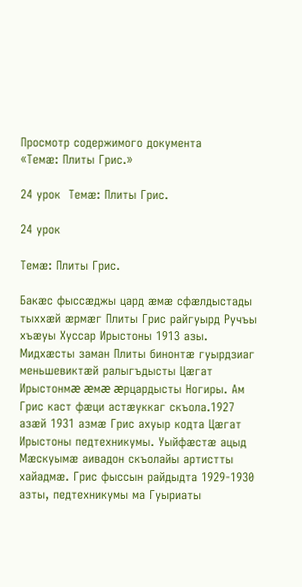Просмотр содержимого документа
«Темæ: Плиты Грис.»

24 урок  Темæ: Плиты Грис.

24 урок

Темæ: Плиты Грис.

Бакæс фыссæджы цард æмæ сфæлдыстады тыххæй æрмæг Плиты Грис райгуырд Ручъы хъæуы Хуссар Ирыстоны 1913 азы. Мидхæсты заман Плиты бинонтæ гуырдзиаг меньшевиктæй ралыгъдысты Цæгат Ирыстонмæ æмæ æрцардысты Ногиры. Ам Грис каст фæци астæуккаг скъола.1927 азæй 1931 азмæ Грис ахуыр кодта Цæгат Ирыстоны педтехникумы. Уыйфæстæ ацыд Мæскуымæ аивадон скъолайы артистты хайадмæ. Грис фыссын райдыдта 1929-1930 азты, педтехникумы ма Гуыриаты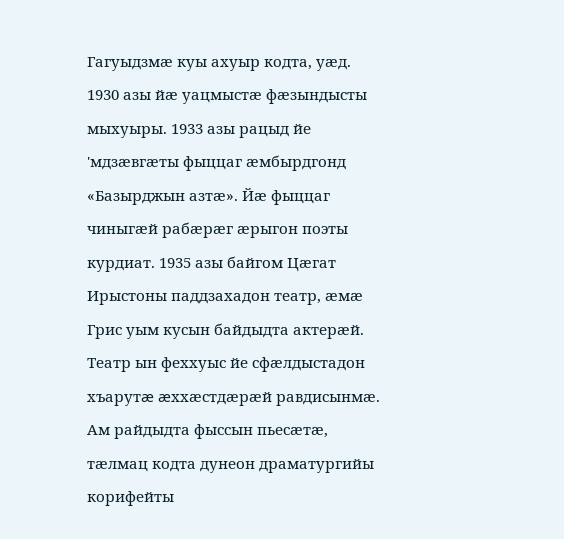Гагуыдзмæ куы ахуыр кодта, уæд. 1930 азы йæ уацмыстæ фæзындысты мыхуыры. 1933 азы рацыд йе 'мдзæвгæты фыццаг æмбырдгонд «Базырджын азтæ». Йæ фыццаг чиныгæй рабæрæг æрыгон поэты курдиат. 1935 азы байгом Цæгат Ирыстоны паддзахадон театр, æмæ Грис уым кусын байдыдта актерæй. Театр ын феххуыс йе сфæлдыстадон хъарутæ æххæстдæрæй равдисынмæ. Ам райдыдта фыссын пьесæтæ, тæлмац кодта дунеон драматургийы корифейты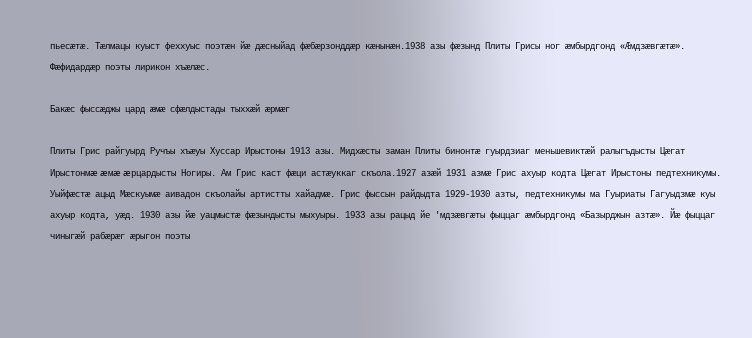пьесæтæ. Тæлмацы куыст феххуыс поэтæн йæ дæсныйад фæбæрзонддæр кæнынæн.1938 азы фæзынд Плиты Грисы ног æмбырдгонд «Æмдзæвгæтæ». Фæфидардæр поэты лирикон хъæлæс.

Бакæс фыссæджы цард æмæ сфæлдыстады тыххæй æрмæг

Плиты Грис райгуырд Ручъы хъæуы Хуссар Ирыстоны 1913 азы. Мидхæсты заман Плиты бинонтæ гуырдзиаг меньшевиктæй ралыгъдысты Цæгат Ирыстонмæ æмæ æрцардысты Ногиры. Ам Грис каст фæци астæуккаг скъола.1927 азæй 1931 азмæ Грис ахуыр кодта Цæгат Ирыстоны педтехникумы. Уыйфæстæ ацыд Мæскуымæ аивадон скъолайы артистты хайадмæ. Грис фыссын райдыдта 1929-1930 азты, педтехникумы ма Гуыриаты Гагуыдзмæ куы ахуыр кодта, уæд. 1930 азы йæ уацмыстæ фæзындысты мыхуыры. 1933 азы рацыд йе 'мдзæвгæты фыццаг æмбырдгонд «Базырджын азтæ». Йæ фыццаг чиныгæй рабæрæг æрыгон поэты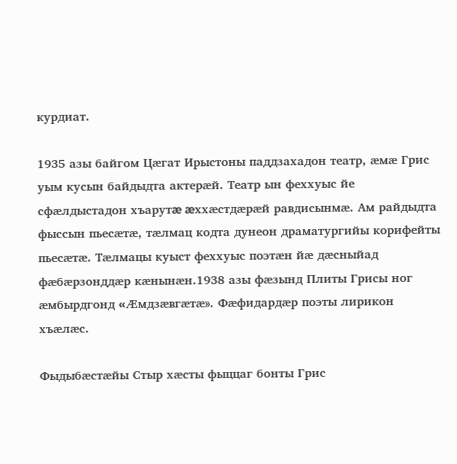курдиат.

1935 азы байгом Цæгат Ирыстоны паддзахадон театр, æмæ Грис уым кусын байдыдта актерæй. Театр ын феххуыс йе сфæлдыстадон хъарутæ æххæстдæрæй равдисынмæ. Ам райдыдта фыссын пьесæтæ, тæлмац кодта дунеон драматургийы корифейты пьесæтæ. Тæлмацы куыст феххуыс поэтæн йæ дæсныйад фæбæрзонддæр кæнынæн.1938 азы фæзынд Плиты Грисы ног æмбырдгонд «Æмдзæвгæтæ». Фæфидардæр поэты лирикон хъæлæс.

Фыдыбæстæйы Стыр хæсты фыццаг бонты Грис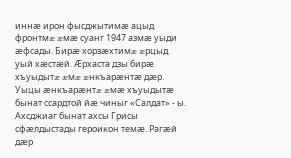иннæ ирон фысджытимæ ацыд фронтмæ æмæ суанг 1947 азмæ уыди æфсады. Бирæ хорзæхтимæ æрцыд уый хæстæй. Æрхаста дзы бирæ хъуыдытæ æмæ æнкъарæнтæ дæр. Уыцы æнкъарæнтæ æмæ хъуыдытæ бынат ссардтой йæ чиныг «Салдат» - ы. Ахсджиаг бынат ахсы Грисы сфæлдыстады героикон темæ. Рагæй дæр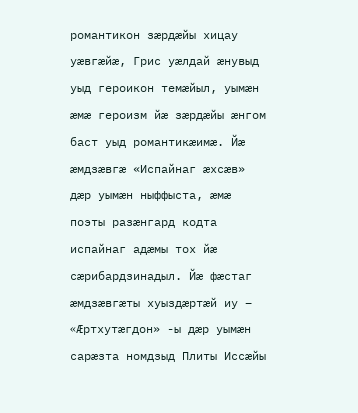романтикон зæрдæйы хицау уæвгæйæ, Грис уæлдай æнувыд уыд героикон темæйыл, уымæн æмæ героизм йæ зæрдæйы æнгом баст уыд романтикæимæ. Йæ æмдзæвгæ «Испайнаг æхсæв» дæр уымæн ныффыста, æмæ поэты разæнгард кодта испайнаг адæмы тох йæ сæрибардзинадыл. Йæ фæстаг æмдзæвгæты хуыздæртæй иу – «Æртхутæгдон» -ы дæр уымæн сарæзта номдзыд Плиты Иссæйы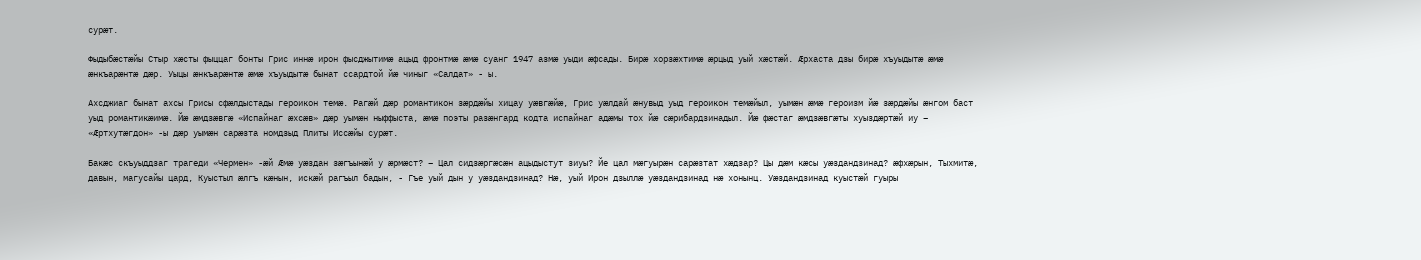сурæт.

Фыдыбæстæйы Стыр хæсты фыццаг бонты Грис иннæ ирон фысджытимæ ацыд фронтмæ æмæ суанг 1947 азмæ уыди æфсады. Бирæ хорзæхтимæ æрцыд уый хæстæй. Æрхаста дзы бирæ хъуыдытæ æмæ æнкъарæнтæ дæр. Уыцы æнкъарæнтæ æмæ хъуыдытæ бынат ссардтой йæ чиныг «Салдат» - ы.

Ахсджиаг бынат ахсы Грисы сфæлдыстады героикон темæ. Рагæй дæр романтикон зæрдæйы хицау уæвгæйæ, Грис уæлдай æнувыд уыд героикон темæйыл, уымæн æмæ героизм йæ зæрдæйы æнгом баст уыд романтикæимæ. Йæ æмдзæвгæ «Испайнаг æхсæв» дæр уымæн ныффыста, æмæ поэты разæнгард кодта испайнаг адæмы тох йæ сæрибардзинадыл. Йæ фæстаг æмдзæвгæты хуыздæртæй иу – «Æртхутæгдон» -ы дæр уымæн сарæзта номдзыд Плиты Иссæйы сурæт.

Бакæс скъуыддзаг трагеди «Чермен» -æй Æмæ уæздан зæгъынæй у æрмæст? – Цал сидзæргæсæн ацыдыстут зиуы? Йе цал мæгуырæн сарæзтат хæдзар? Цы дæм кæсы уæздандзинад? æфхæрын, Тыхмитæ, давын, магусайы цард, Куыстыл æлгъ кæнын, искæй рагъыл бадын, - Гъе уый дын у уæздандзинад? Нæ, уый Ирон дзыллæ уæздандзинад нæ хонынц. Уæздандзинад куыстæй гуыры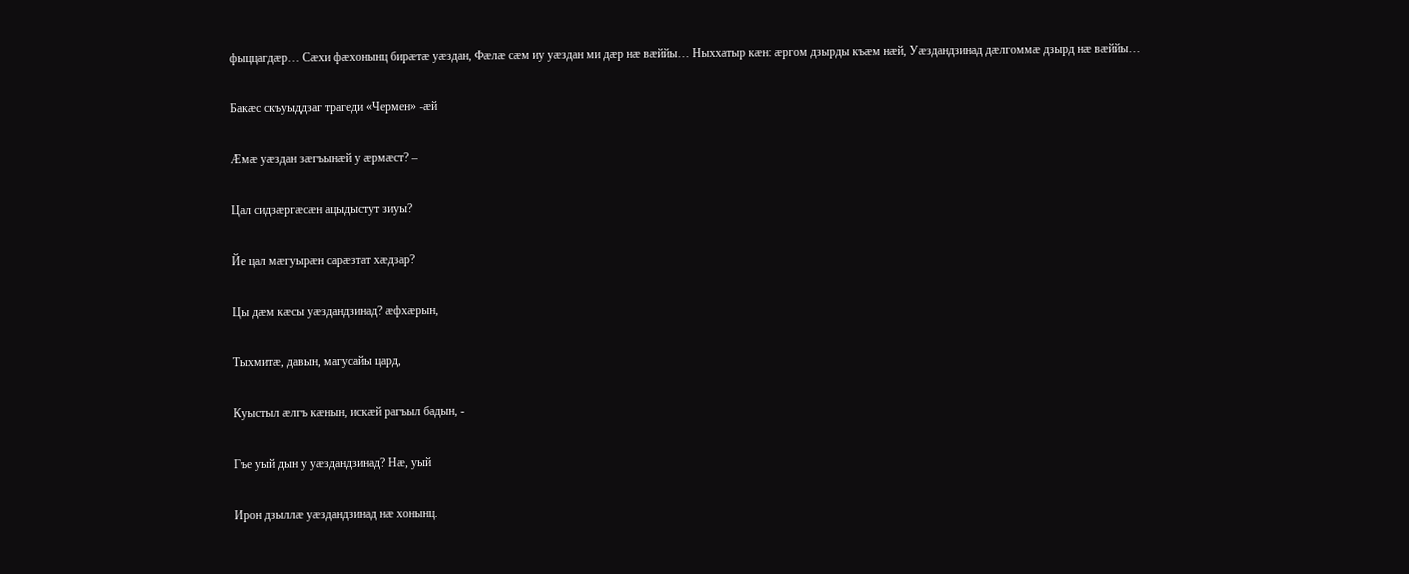фыццагдæр… Сæхи фæхонынц бирæтæ уæздан, Фæлæ сæм иу уæздан ми дæр нæ вæййы… Ныххатыр кæн: æргом дзырды къæм нæй, Уæздандзинад дæлгоммæ дзырд нæ вæййы…

Бакæс скъуыддзаг трагеди «Чермен» -æй

Æмæ уæздан зæгъынæй у æрмæст? –

Цал сидзæргæсæн ацыдыстут зиуы?

Йе цал мæгуырæн сарæзтат хæдзар?

Цы дæм кæсы уæздандзинад? æфхæрын,

Тыхмитæ, давын, магусайы цард,

Куыстыл æлгъ кæнын, искæй рагъыл бадын, -

Гъе уый дын у уæздандзинад? Нæ, уый

Ирон дзыллæ уæздандзинад нæ хонынц.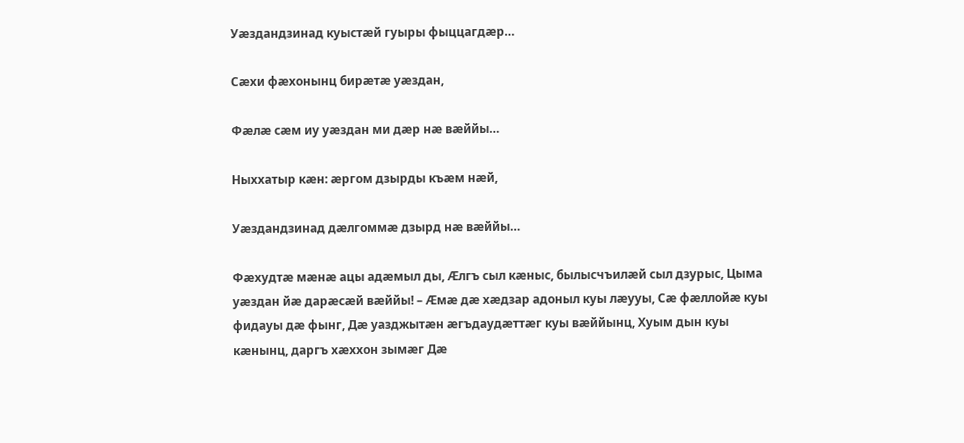Уæздандзинад куыстæй гуыры фыццагдæр…

Сæхи фæхонынц бирæтæ уæздан,

Фæлæ сæм иу уæздан ми дæр нæ вæййы…

Ныххатыр кæн: æргом дзырды къæм нæй,

Уæздандзинад дæлгоммæ дзырд нæ вæййы…

Фæхудтæ мæнæ ацы адæмыл ды, Æлгъ сыл кæныс, былысчъилæй сыл дзурыс, Цыма уæздан йæ дарæсæй вæййы! – Æмæ дæ хæдзар адоныл куы лæууы, Сæ фæллойæ куы фидауы дæ фынг, Дæ уазджытæн æгъдаудæттæг куы вæййынц, Хуым дын куы кæнынц, даргъ хæххон зымæг Дæ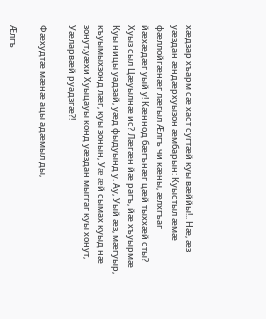хæдзар хъарм сæ хаст сугтæй куы вæййы!.. Нæ, æз уæздан æндæрхуызон æмбарын: Куыстыл æмæ фæллойгæнæг лæгыл Æлгъ чи кæны, æлхгъаг йæхæдæг уый у! Кæннод бæгънæг цæй тыххæй сты? Хуыз сыл Цæуылнæ ис? Лæгæн йæ рагъ, йæ хъуырмæ Куы ницы уадзай, уæд фыдуынд у. Ау, Уый æз, мæгуыр, къуымыхзонд лæг, куы зонын, Уæ æй сымах куыд нæ зонут,уæхи Хуыцауы конд уæздан мыггаг куы хонут, Уæларвæй руадзгæ?!

Фæхудтæ мæнæ ацы адæмыл ды,

Æлгъ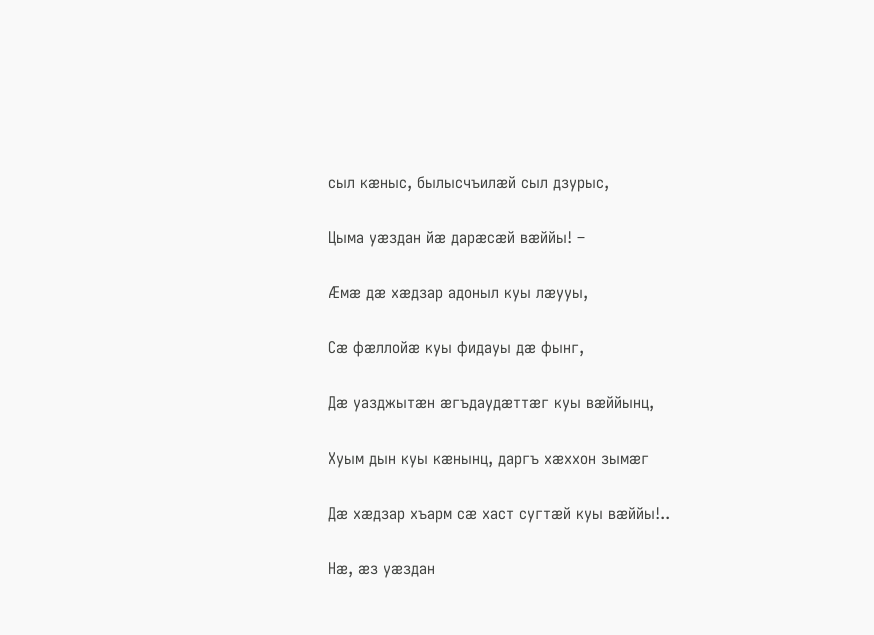сыл кæныс, былысчъилæй сыл дзурыс,

Цыма уæздан йæ дарæсæй вæййы! –

Æмæ дæ хæдзар адоныл куы лæууы,

Сæ фæллойæ куы фидауы дæ фынг,

Дæ уазджытæн æгъдаудæттæг куы вæййынц,

Хуым дын куы кæнынц, даргъ хæххон зымæг

Дæ хæдзар хъарм сæ хаст сугтæй куы вæййы!..

Нæ, æз уæздан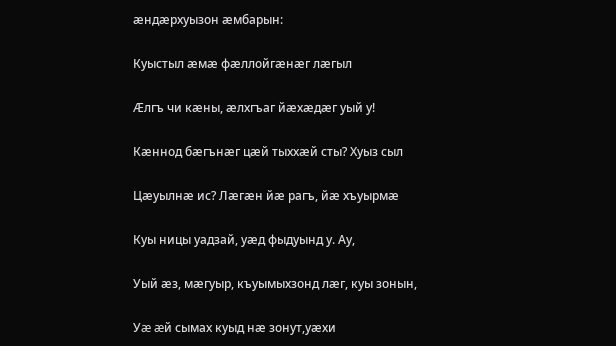æндæрхуызон æмбарын:

Куыстыл æмæ фæллойгæнæг лæгыл

Æлгъ чи кæны, æлхгъаг йæхæдæг уый у!

Кæннод бæгънæг цæй тыххæй сты? Хуыз сыл

Цæуылнæ ис? Лæгæн йæ рагъ, йæ хъуырмæ

Куы ницы уадзай, уæд фыдуынд у. Ау,

Уый æз, мæгуыр, къуымыхзонд лæг, куы зонын,

Уæ æй сымах куыд нæ зонут,уæхи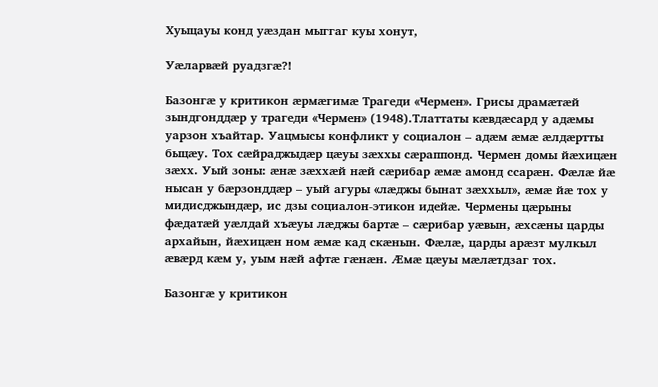Хуыцауы конд уæздан мыггаг куы хонут,

Уæларвæй руадзгæ?!

Базонгæ у критикон æрмæгимæ Трагеди «Чермен». Грисы драмӕтӕй зындгонддӕр у трагеди «Чермен» (1948).Тлаттаты кӕвдӕсард у адӕмы уарзон хъайтар. Уацмысы конфликт у социалон – адӕм ӕмӕ ӕлдӕртты быцӕу. Тох сӕйраджыдӕр цӕуы зӕххы сӕраппонд. Чермен домы йӕхицӕн зӕхх. Уый зоны: ӕнӕ зӕххӕй нӕй сӕрибар ӕмӕ амонд ссарӕн. Фӕлӕ йӕ нысан у бӕрзонддӕр – уый агуры «лӕджы бынат зӕххыл», ӕмӕ йӕ тох у мидисджындӕр, ис дзы социалон-этикон идейӕ. Чермены цӕрыны фӕдатӕй уӕлдай хъӕуы лӕджы бартӕ – сӕрибар уӕвын, ӕхсӕны царды архайын, йӕхицӕн ном ӕмӕ кад скӕнын. Фӕлӕ, царды арӕзт мулкыл ӕвӕрд кӕм у, уым нӕй афтӕ гӕнӕн. Ӕмӕ цӕуы мӕлӕтдзаг тох.

Базонгæ у критикон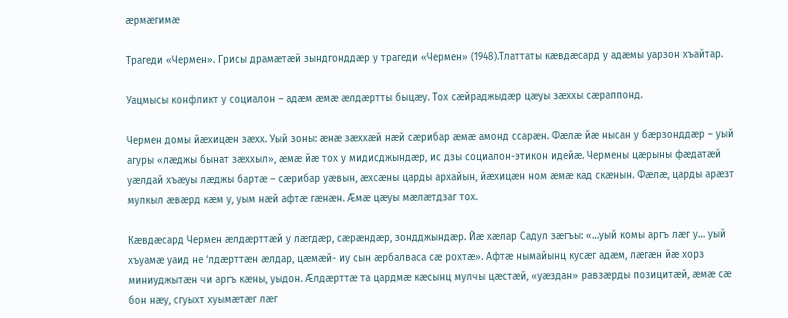æрмæгимæ

Трагеди «Чермен». Грисы драмӕтӕй зындгонддӕр у трагеди «Чермен» (1948).Тлаттаты кӕвдӕсард у адӕмы уарзон хъайтар.

Уацмысы конфликт у социалон – адӕм ӕмӕ ӕлдӕртты быцӕу. Тох сӕйраджыдӕр цӕуы зӕххы сӕраппонд.

Чермен домы йӕхицӕн зӕхх. Уый зоны: ӕнӕ зӕххӕй нӕй сӕрибар ӕмӕ амонд ссарӕн. Фӕлӕ йӕ нысан у бӕрзонддӕр – уый агуры «лӕджы бынат зӕххыл», ӕмӕ йӕ тох у мидисджындӕр, ис дзы социалон-этикон идейӕ. Чермены цӕрыны фӕдатӕй уӕлдай хъӕуы лӕджы бартӕ – сӕрибар уӕвын, ӕхсӕны царды архайын, йӕхицӕн ном ӕмӕ кад скӕнын. Фӕлӕ, царды арӕзт мулкыл ӕвӕрд кӕм у, уым нӕй афтӕ гӕнӕн. Ӕмӕ цӕуы мӕлӕтдзаг тох.

Кӕвдӕсард Чермен ӕлдӕрттӕй у лӕгдӕр, сӕрӕндӕр, зондджындӕр. Йӕ хӕлар Садул зӕгъы: «…уый комы аргъ лӕг у… уый хъуамӕ уаид не ‘лдӕрттӕн ӕлдар, цӕмӕй- иу сын ӕрбалваса сӕ рохтӕ». Афтӕ нымайынц кусӕг адӕм, лӕгӕн йӕ хорз миниуджытӕн чи аргъ кӕны, уыдон. Ӕлдӕрттӕ та цардмӕ кӕсынц мулчы цӕстӕй, «уӕздан» равзӕрды позицитӕй, ӕмӕ сӕ бон нӕу, сгуыхт хуымӕтӕг лӕг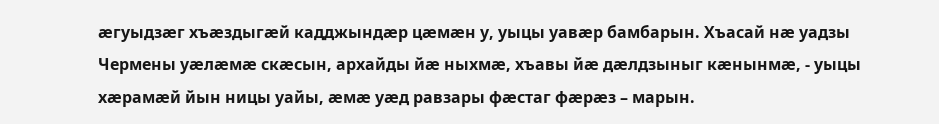ӕгуыдзӕг хъӕздыгӕй кадджындӕр цӕмӕн у, уыцы уавӕр бамбарын. Хъасай нӕ уадзы Чермены уӕлӕмӕ скӕсын, архайды йӕ ныхмӕ, хъавы йӕ дӕлдзыныг кӕнынмӕ, - уыцы хӕрамӕй йын ницы уайы, ӕмӕ уӕд равзары фӕстаг фӕрӕз – марын.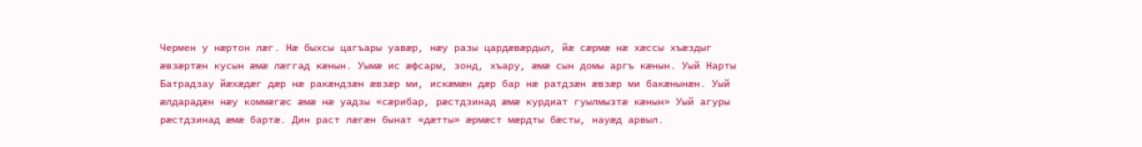Чермен у нӕртон лӕг. Нӕ быхсы цагъары уавӕр, нӕу разы цардӕвӕрдыл, йӕ сӕрмӕ нӕ хӕссы хъӕздыг ӕвзӕртӕн кусын ӕмӕ лӕггад кӕнын. Уымӕ ис ӕфсарм, зонд, хъару, ӕмӕ сын домы аргъ кӕнын. Уый Нарты Батрадзау йӕхӕдӕг дӕр нӕ ракӕндзӕн ӕвзӕр ми, искӕмӕн дӕр бар нӕ ратдзӕн ӕвзӕр ми бакӕнынӕн. Уый ӕлдарадӕн нӕу коммӕгӕс ӕмӕ нӕ уадзы «сӕрибар, рӕстдзинад ӕмӕ курдиат гуылмызтӕ кӕнын» Уый агуры рӕстдзинад ӕмӕ бартӕ. Дин раст лӕгӕн бынат «дӕтты» ӕрмӕст мӕрдты бӕсты, науӕд арвыл.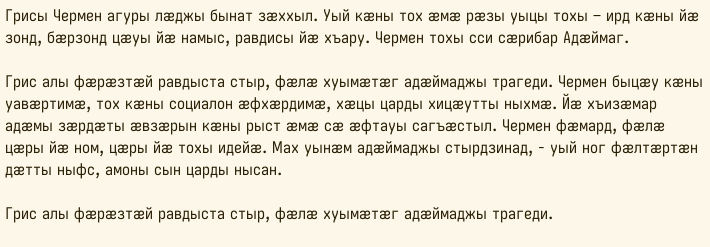Грисы Чермен агуры лӕджы бынат зӕххыл. Уый кӕны тох ӕмӕ рӕзы уыцы тохы – ирд кӕны йӕ зонд, бӕрзонд цӕуы йӕ намыс, равдисы йӕ хъару. Чермен тохы сси сӕрибар Адӕймаг.

Грис алы фӕрӕзтӕй равдыста стыр, фӕлӕ хуымӕтӕг адӕймаджы трагеди. Чермен быцӕу кӕны уавӕртимӕ, тох кӕны социалон ӕфхӕрдимӕ, хӕцы царды хицӕутты ныхмӕ. Йӕ хъизӕмар адӕмы зӕрдӕты ӕвзӕрын кӕны рыст ӕмӕ сӕ ӕфтауы сагъӕстыл. Чермен фӕмард, фӕлӕ цӕры йӕ ном, цӕры йӕ тохы идейӕ. Мах уынӕм адӕймаджы стырдзинад, - уый ног фӕлтӕртӕн дӕтты ныфс, амоны сын царды нысан.

Грис алы фӕрӕзтӕй равдыста стыр, фӕлӕ хуымӕтӕг адӕймаджы трагеди.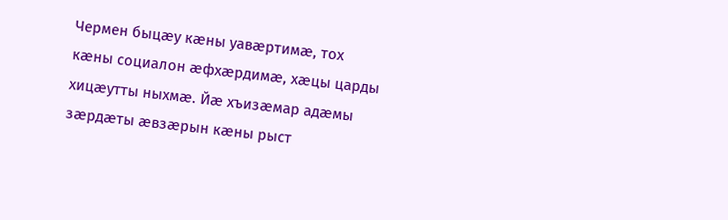Чермен быцӕу кӕны уавӕртимӕ, тох кӕны социалон ӕфхӕрдимӕ, хӕцы царды хицӕутты ныхмӕ. Йӕ хъизӕмар адӕмы зӕрдӕты ӕвзӕрын кӕны рыст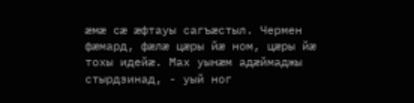ӕмӕ сӕ ӕфтауы сагъӕстыл. Чермен фӕмард, фӕлӕ цӕры йӕ ном, цӕры йӕ тохы идейӕ. Мах уынӕм адӕймаджы стырдзинад, - уый ног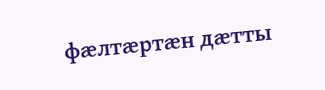фӕлтӕртӕн дӕтты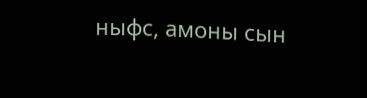ныфс, амоны сын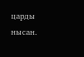царды нысан.